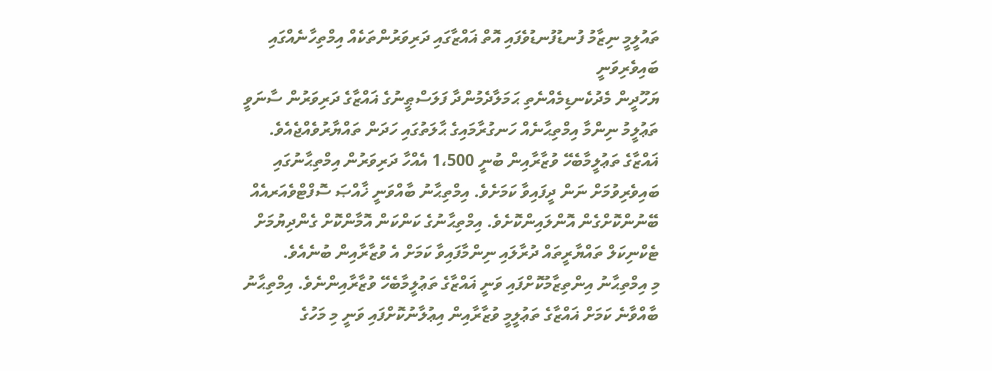ތައުލީމީ ނިޒާމު ފުނޑުފުނޑުވެފައި އޮތް ޣައްޒާގައި ދަރިވަރުންތަކެއް އިމްތިހާނެއްގައި ބައިވެރިވަނީ
ޔަހޫދީން މެދުކެނޑިމެއްނެތި ޙަމަލާދެމުންދާ ފަލަސްޠީނުގެ ޣައްޒާގެ ދަރިވަރުން ސާނަވީ ތަޢުލީމު ނިންމާ އިމްތިޙާނެއް ހަނގުރާމައިގެ ޙާލަތުގައި ހަދަން ތައްޔާރުވެއްޖެއެވެ.
ޣައްޒާގެ ތަޢުލީމާބެހޭ ވުޒާރާއިން ބުނީ 1،500 އެއްހާ ދަރިވަރުން އިމްތިޙާނުގައި ބައިވެރިވުމަށް ނަން ދީފައިވާ ކަމަށެވެ. އިމްތިޙާނު ބާއްވަނީ ޚާއްޞަ ސޮފްޓްވެއަރއެއް ބޭނުންކޮށްގެން އޮންލައިންކޮށެވެ. އިމްތިޙާނުގެ ކަންކަން އޮމާންކޮށް ގެންދިޔުމަށް ޓެކްނިކަލް ތައްޔާރީތައް ދުރާލައި ނިންމާފައިވާ ކަމަށް އެ ވުޒާރާއިން ބުނެއެވެ.
މި އިމްތިޙާނު އިންތިޒާމުކޮށްފައި ވަނީ ޣައްޒާގެ ތަޢުލީމާބެހޭ ވުޒާރާއިންނެވެ. އިމްތިޙާނު ބާއްވާނެ ކަމަށް ޣައްޒާގެ ތަޢުލީމީ ވުޒާރާއިން އިޢުލާނުކޮށްފައި ވަނީ މި މަހުގެ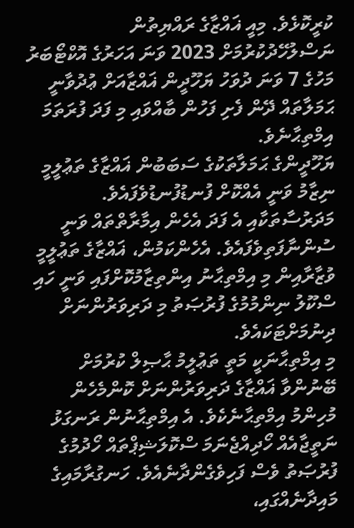ކުރީކޮޅެވެ. މިއީ ޣައްޒާގެ ރައްޔިތުން ނަސްލުހޭދުކުރުމަށް 2023 ވަނަ އަހަރުގެ އޮކްޓޯބަރު މަހުގެ 7 ވަނަ ދުވަހު ޔަހޫދީން ޣައްޒާއަށް ޢުދުވާނީ ޙަމަލާތައް ދޭން ފެށި ފަހުން ބާއްވައި މި ފަދަ ފުރަތަމަ އިމްތިޙާނެވެ.
ޔަހޫދީންގެ ޙަމަލާތަކުގެ ސަބަބުން ޣައްޒާގެ ތަޢުލީމީ ނިޒާމު ވަނީ އެއްކޮށް ފުނޑުފުނޑުވެފައެވެ. މަދަރުސާތަކާއި އެ ފަދަ އެހެން އިމާރާތްތައް ވަނީ ސުންނާފަތިވެފައެވެ. އެހެންކަމުން، ޣައްޒާގެ ތަޢުލީމީ ވުޒާރާއިން މި އިމްތިޙާނު އިންތިޒާމުކޮށްފައި ވަނީ ހައި ސްކޫލު ނިންމުމުގެ ފުރުޞަތު މި ދަރިވަރުންނަށް ދިނުމަށްޓަކައެވެ.
މި އިމްތިޙާނަކީ މަތީ ތަޢުލީމު ޙާޞިލް ކުރުމަށް ބޭނުންވާ ޣައްޒާގެ ދަރިވަރުންނަށް ކޮންމެހެން މުހިންމު އިމްތިޙާނެކެވެ. އެ އިމްތިޙާނުން ރަނގަޅު ނަތީޖާއެއް ހޯދިއްޖެނަމަ ސްކޮލަޝިޕްތައް ހޯދުމުގެ ފުރުޞަތު ވެސް ފަހިވެގެންދާނެއެވެ. ހަނގުރާމައިގެ މައިދާނެއްގައި،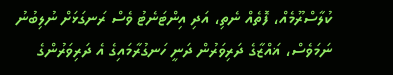ކުލާސްރޫމެއް، ފޮތެއް ނެތި، އަދި އިންޓަނެޓު ވެސް ރަނގަޅަށް ނުލިބުނު ނަމަވެސް، ޣައްޒާގެ ދަރިވަރުން ދަނީ ހަނގުރާމައިގެ އެ ދަރިވަރުންގެ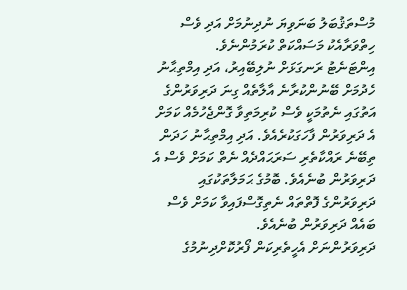މުސްތަޤުބަލު ބަނަވިޔަ ނުދިނުމަށް އަދި ވެސް ހިތްވަރާއެކު މަސައްކަތް ކުރަމުންނެވެ.
އިންޓަނެޓު ރަނގަޅަށް ނުލިބޭއިރު، އަދި އިމްތިޙާނު ހެދުމަށް ބޭނުންކުރާނެ އާލާތެއް ގިނަ ދަރިވަރުންގެ އަތުގައި ނެތުމަކީ ވެސް ކުރިމަތިވާ ގޮންޖެހުމެއް ކަމަށް އެ ދަރިވަރުން ފާހަގަކުރެއެވެ. އަދި އިމްތިޙާނު ހަދަން ތިބޭނެ ރައްކާތެރި ސަރަޙައްދެއް ނެތް ކަމަށް ވެސް އެ ދަރިވަރުން ބުނެއެވެ. ބޮމުގެ ޙަމަލާތަކުގައި ދަރިވަރުންގެ ފޮތްތައް ނެތިގޮސްފައިވާ ކަމަށް ވެސް ބައެއް ދަރިވަރުން ބުނެއެވެ.
ދަރިވަރުންނަށް އެހީތެރިކަން ފޯރުކޮށްދިނުމުގެ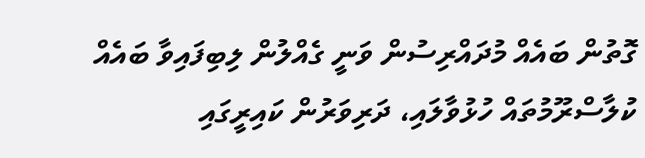ގޮތުން ބައެއް މުދައްރިސުން ވަނީ ގެއްލުން ލިބިފައިވާ ބައެއް ކުލާސްރޫމުތައް ހުޅުވާލައި، ދަރިވަރުން ކައިރީގައި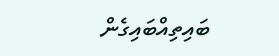ބައިތިއްބައިގެން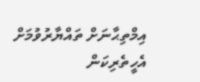އިމްތިޙާނަށް ތައްޔާރުވުމަށް އެހީތެރިކަން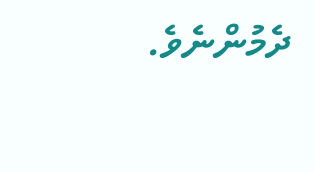ދެމުންނެވެ.